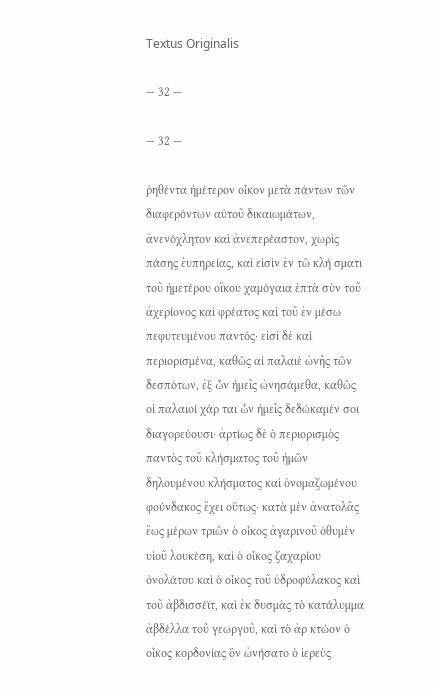Textus Originalis

— 32 —

— 32 —

ῥηθέντα ἡμέτερον οἶκον μετὰ πάντων τῶν διαφερόντων αὐτοῦ δικαιωμάτων, ἀνενόχλητον καὶ ἀνεπερέαστον, χωρὶς πάσης ἐυπηρείας, καὶ εἰσὶν ἐν τῶ κλή σματι τοῦ ἡμετέρου οἴκου χαμόγαια ἑπτὰ σὺν τοῦ ἀχερίονος καὶ φρέατος καὶ τοῦ ἐν μέσω πεφυτευμένου παντός· εἰσὶ δὲ καὶ περιορισμένα, καθῶς αἱ παλαιὲ ὠνῆς τῶν δεσπότων, ἐξ ὧν ἡμεῖς ὠνησάμεθα, καθῶς οἱ παλαιοί χάρ ται ὧν ἡμεῖς δεδώκαμέν σοι διαγορεύουσι· ἀρτίως δὲ ὁ περιορισμὸς παντὸς τοῦ κλήσματος τοῦ ἡμῶν δηλουμένου κλήσματος καὶ ὀνομαζωμένου φούνδακος ἔχει οὕτως· κατὰ μὲν ἀνατολᾶς ἕως μέρων τριῶν ὁ οἶκος ἀγαρινοῦ ὀθυμὲν υἱοῦ λουκέση, καὶ ὁ οἶκος ζαχαρίου ὀνολάτου καὶ ὁ οἶκος τοῦ ὑδροφύλακος καὶ τοῦ ἀβδισσέϊτ, καὶ ἐκ δυσμὰς τὸ κατάλυμμα ἀβδέλλα τοῦ γεωργοῦ, καὶ τὸ ἀρ κτώον ὁ οἶκος κορδονίας ὃν ὠνήσατο ὁ ἱερεὺς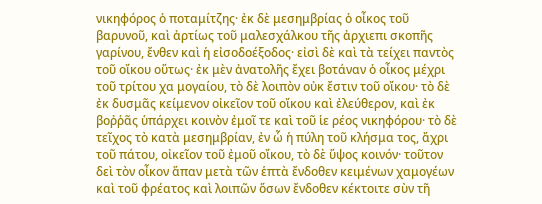νικηφόρος ὁ ποταμίτζης· ἐκ δὲ μεσημβρίας ὁ οἶκος τοῦ βαρυνοῦ, καὶ ἀρτίως τοῦ μαλεσχάλκου τῆς ἀρχιεπι σκοπῆς γαρίνου, ἔνθεν καὶ ἡ εἰσοδοέξοδος· εἰσὶ δὲ καὶ τὰ τείχει παντὸς τοῦ οἴκου οὕτως· ἐκ μὲν ἀνατολῆς ἔχει βοτάναν ὁ οἶκος μέχρι τοῦ τρίτου χα μογαίου, τὸ δὲ λοιπὸν οὐκ ἔστιν τοῦ οἴκου· τὸ δὲ ἐκ δυσμᾶς κείμενον οἰκεῖον τοῦ οἴκου καὶ ἐλεύθερον, καὶ ἐκ βοῤῥᾶς ὑπάρχει κοινὸν ἐμοῖ τε καὶ τοῦ ἱε ρέος νικηφόρου· τὸ δὲ τεῖχος τὸ κατὰ μεσημβρίαν, ἐν ὧ ἡ πύλη τοῦ κλήσμα τος, ἄχρι τοῦ πάτου, οἰκεῖον τοῦ ἐμοῦ οἴκου, τὸ δὲ ὕψος κοινόν· τοῦτον δεὶ τὸν οἶκον ἅπαν μετὰ τῶν ἑπτὰ ἔνδοθεν κειμένων χαμογέων καὶ τοῦ φρέατος καὶ λοιπῶν ὅσων ἔνδοθεν κέκτοιτε σὺν τῆ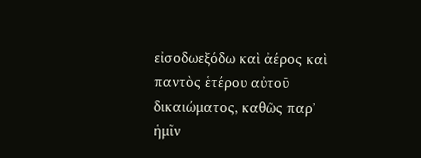εἰσοδωεξόδω καὶ ἀέρος καὶ παντὸς ἑτέρου αὐτοῦ δικαιώματος, καθῶς παρʼ ἡμῖν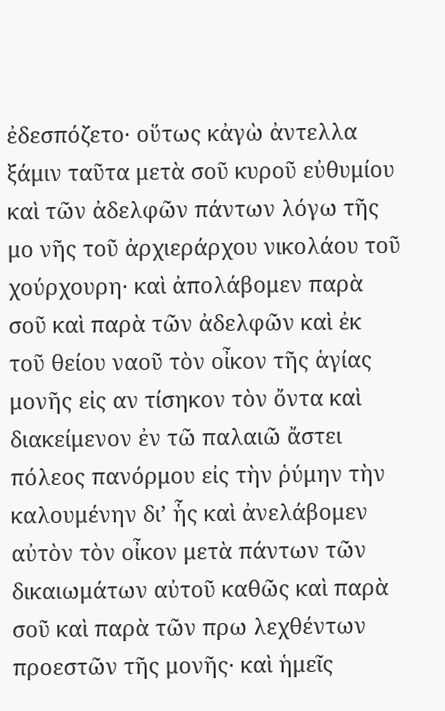ἐδεσπόζετο· οὕτως κἀγὼ ἀντελλα ξάμιν ταῦτα μετὰ σοῦ κυροῦ εὐθυμίου καὶ τῶν ἀδελφῶν πάντων λόγω τῆς μο νῆς τοῦ ἀρχιεράρχου νικολάου τοῦ χούρχουρη· καὶ ἀπολάβομεν παρὰ σοῦ καὶ παρὰ τῶν ἀδελφῶν καὶ ἐκ τοῦ θείου ναοῦ τὸν οἶκον τῆς ἁγίας μονῆς εἰς αν τίσηκον τὸν ὄντα καὶ διακείμενον ἐν τῶ παλαιῶ ἄστει πόλεος πανόρμου εἰς τὴν ῥύμην τὴν καλουμένην διʼ ἧς καὶ ἀνελάβομεν αὐτὸν τὸν οἶκον μετὰ πάντων τῶν δικαιωμάτων αὐτοῦ καθῶς καὶ παρὰ σοῦ καὶ παρὰ τῶν πρω λεχθέντων προεστῶν τῆς μονῆς· καὶ ἡμεῖς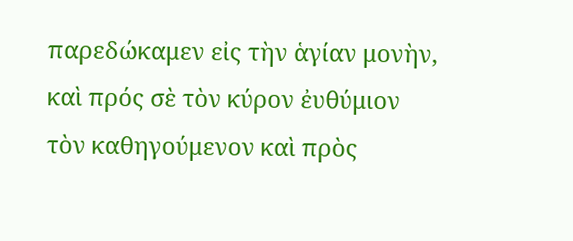παρεδώκαμεν εἰς τὴν ἁγίαν μονὴν, καὶ πρός σὲ τὸν κύρον ἐυθύμιον τὸν καθηγούμενον καὶ πρὸς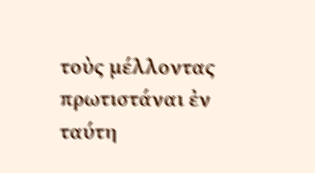τοὺς μέλλοντας πρωτιστάναι ἐν ταύτη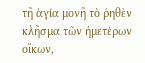τῆ ἁγία μονῆ τὸ ῥηθὲν κλῆσμα τῶν ἡμετέρων οἴκων,